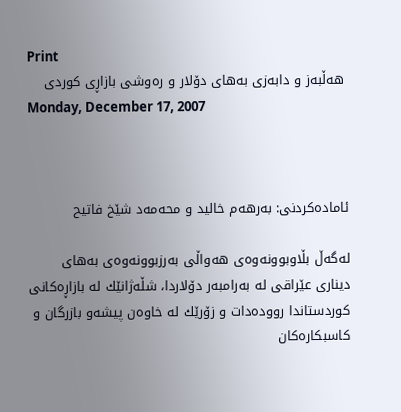Print
 هه‌ڵبه‌ز و دابه‌زی به‌های دۆلار و ره‌وشی بازاڕی كوردی
Monday, December 17, 2007



ئاماده‌كردنی: به‌رهه‌م خالید و محه‌مه‌د شێخ فاتیح

له‌گه‌ڵ‌ بڵاوبوونه‌وه‌ی‌ هه‌واڵی‌ به‌رزبوونه‌وه‌ی‌ به‌های‌ دیناری‌ عێراقی‌ له‌ به‌رامبه‌ر دۆلاردا، شڵه‌ژانێك له‌ بازاڕه‌كانی‌ كوردستاندا رووده‌دات‌ و زۆرێك له‌ خاوه‌ن پیشه‌و بازرگان‌ و كاسبكاره‌كان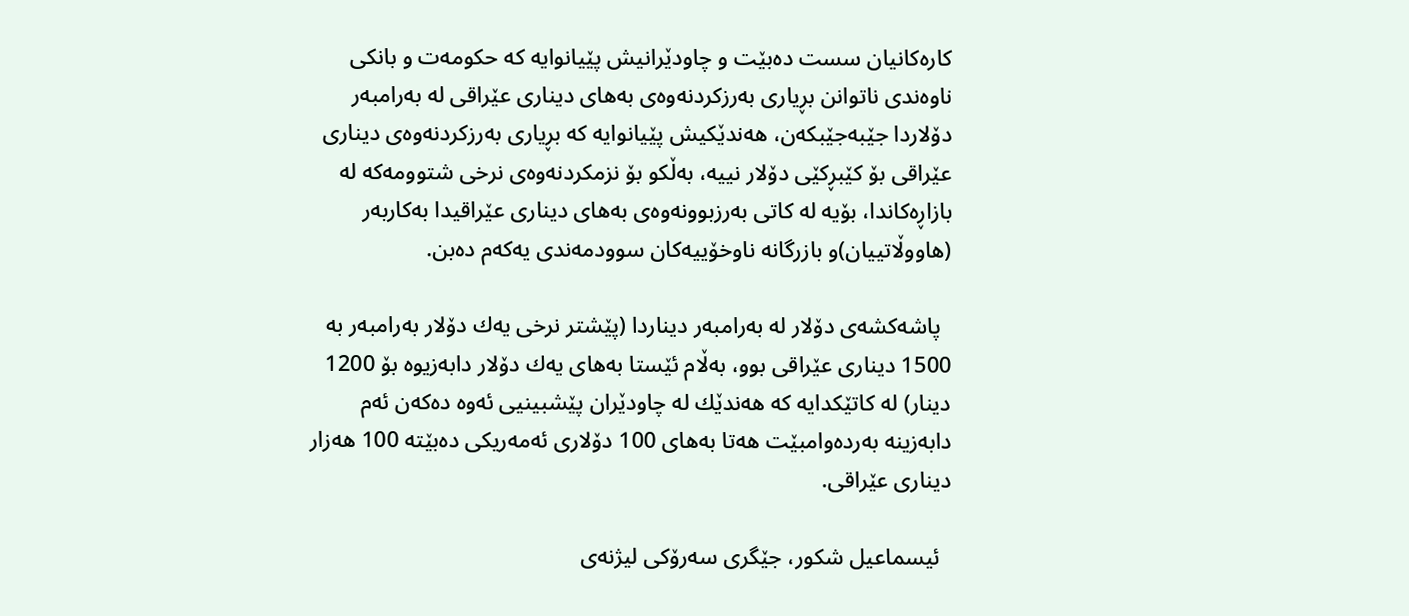كاره‌كانیان سست ده‌بێت‌ و چاودێرانیش پێیانوایه‌ كه‌ حكومه‌ت ‌و بانكی‌ ناوه‌ندی‌ ناتوانن بڕیاری به‌رزكردنه‌وه‌ی‌ به‌های‌ دیناری‌ عێراقی‌ له‌ به‌رامبه‌ر دۆلاردا جێبه‌جێبكه‌ن، هه‌ندێكیش پێیانوایه‌ كه‌ بڕیاری‌ به‌رزكردنه‌وه‌ی‌ دیناری‌ عێراقی‌ بۆ كێبڕكێی‌ دۆلار نییه‌، به‌ڵكو بۆ نزمكردنه‌وه‌ی‌ نرخی‌ شتوومه‌كه‌ له‌ بازاڕه‌كاندا، بۆیه‌ له‌ كاتی‌ به‌رزبوونه‌وه‌ی‌ به‌های‌ دیناری‌ عێراقیدا به‌كاربه‌ر (هاووڵاتییان)و بازرگانه‌ ناوخۆییه‌كان سوودمه‌ندی‌ یه‌كه‌م ده‌بن.

  پاشه‌كشه‌ی‌ دۆلار له‌ به‌رامبه‌ر دیناردا (پێشتر نرخی‌ یه‌ك دۆلار به‌رامبه‌ر به‌ 1500 دیناری‌ عێراقی‌ بوو، به‌ڵام ئێستا به‌های‌ یه‌ك دۆلار دابه‌زیوه‌ بۆ 1200 دینار) له‌ كاتێكدایه‌ كه‌ هه‌ندێك له‌ چاودێران پێشبینیی‌ ئه‌وه‌ ده‌كه‌ن ئه‌م دابه‌زینه‌ به‌رده‌وامبێت هه‌تا به‌های‌ 100 دۆلاری‌ ئه‌مه‌ریكی‌ ده‌بێته‌ 100 هه‌زار دیناری‌ عێراقی‌.

  ئیسماعیل شكور، جێگری سه‌رۆكی لیژنه‌ی‌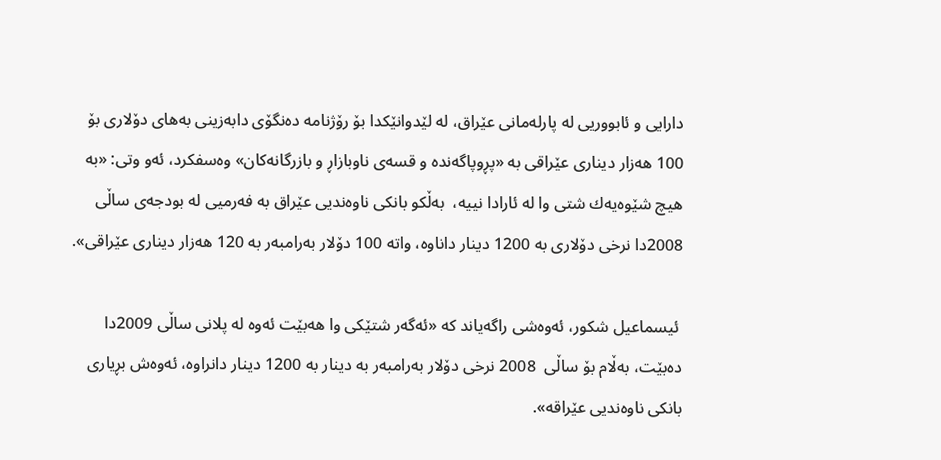دارایی ‌و ئابووریی‌ له‌ پا‌رله‌مانی‌ عێراق، له‌ لێدوانێكدا بۆ رۆژنامه‌ ده‌نگۆی‌ دابه‌زینی‌ به‌های‌ دۆلاری‌ بۆ 100 هه‌زار دیناری‌ عێراقی‌ به‌ «پڕوپاگه‌نده ‌و قسه‌ی‌ ناوبازاڕ‌ و بازرگانه‌كان» وه‌سفكرد، ئه‌و وتی‌: «به‌ هیچ شێوه‌یه‌ك شتی‌ وا له‌ ئارادا نییه‌،  به‌ڵكو بانكی‌ ناوه‌ندیی عێراق به‌ فه‌رمیی له‌ بودجه‌ی‌ ساڵی 2008دا نرخی‌ دۆلاری‌ به‌ 1200 دینار داناوه‌، واته‌ 100 دۆلار به‌رامبه‌ر به‌ 120 هه‌زار دیناری‌ عێراقی‌».

 ئیسماعیل شكور، ئه‌وه‌شی‌ راگه‌یاند كه‌ «ئه‌گه‌ر شتێكی‌ وا هه‌بێت ئه‌وه‌ له‌ پلانی‌ ساڵی‌ 2009دا ده‌بێت، به‌ڵام بۆ ساڵی‌  2008 نرخی‌ دۆلار به‌رامبه‌ر به‌ دینار به‌ 1200 دینار دانراوه‌، ئه‌وه‌ش بڕیاری‌ بانكی‌ ناوه‌ندیی‌ عێراقه‌».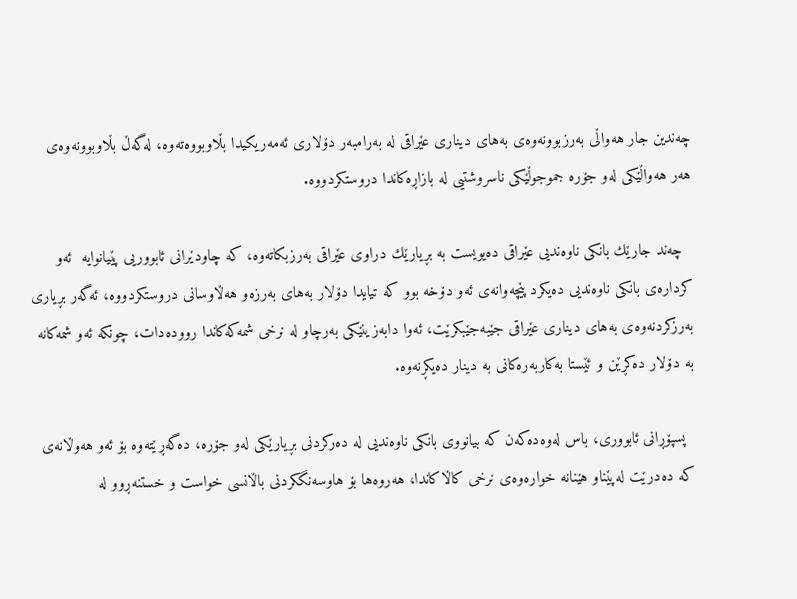چه‌ندین جار هه‌واڵی‌ به‌رزبوونه‌وه‌ی‌ به‌های‌ دیناری‌ عێراقی‌ له‌ به‌رامبه‌ر دۆلاری‌ ئه‌مه‌ریكیدا بڵاوبووه‌ته‌وه‌، له‌گه‌ڵ‌ بڵاوبوونه‌وه‌ی‌ هه‌ر هه‌واڵێكی‌ له‌و جۆره‌ جموجوڵێكی‌ ناسروشتیی‌ له‌ بازاڕه‌كاندا دروستكردووه‌.

  چه‌ند جارێك بانكی‌ ناوه‌ندیی‌ عێراقی‌ ده‌یویست به‌ بڕیارێك دراوی‌ عێراقی‌ به‌رزبكاته‌وه‌، كه‌ چاودێرانی‌ ئابووریی‌ پێیانوایه‌  ئه‌و كرداره‌ی‌ بانكی‌ ناوه‌ندیی‌ ده‌یكرد پێچه‌وانه‌ی‌ ئه‌و دۆخه‌ بوو كه‌ تیایدا دۆلار به‌های‌ به‌رزه‌و هه‌ڵاوسانی‌ دروستكردووه‌، ئه‌گه‌ر بڕیاری‌ به‌رزكردنه‌وه‌ی‌ به‌های‌ دیناری‌ عێراقی‌ جێبه‌جێبكرێت، ئه‌وا دابه‌زینێكی‌ به‌رچاو له‌ نرخی‌ شمه‌كه‌كاندا رووده‌دات، چونكه‌ ئه‌و شمه‌كانه‌ به‌ دۆلار ده‌كڕێن‌ و ئێستا به‌كاربه‌ره‌كانی‌ به‌ دینار ده‌یكڕنه‌وه‌.

  پسپۆڕانی‌ ئابووری‌، باس له‌وه‌ده‌كه‌ن كه‌ بیانووی‌ بانكی‌ ناوه‌ندیی‌ له‌ ده‌ركردنی‌ بڕیارێكی‌ له‌و جۆره‌، ده‌گه‌ڕێته‌وه‌ بۆ ئه‌و هه‌وڵانه‌ی‌ كه‌ ده‌درێت له‌پێناو هێنانه‌ خواره‌وه‌ی‌ نرخی‌ كاڵاكاندا، هه‌روه‌ها بۆ هاوسه‌نگكردنی‌ باڵانسی‌ خواست ‌و خستنه‌ڕوو له‌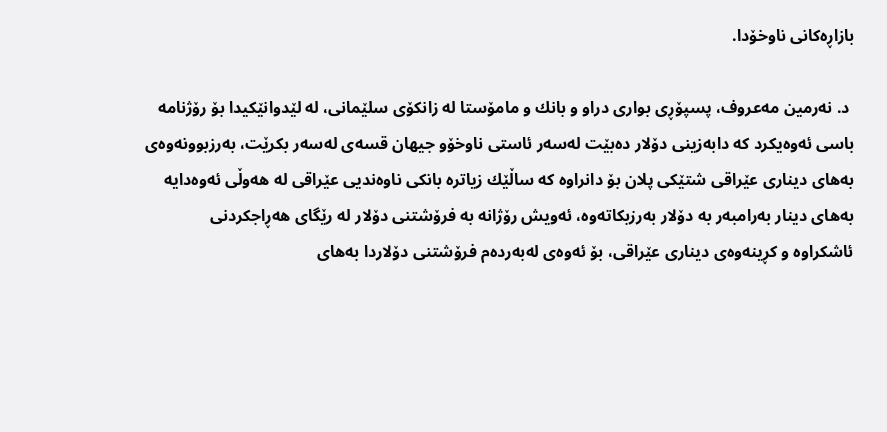بازاڕه‌كانی‌ ناوخۆدا.

 د. نه‌رمین مه‌عروف، پسپۆڕی‌ بواری دراو ‌و بانك ‌و مامۆستا له‌ زانكۆی‌ سلێمانی‌، له‌ لێدوانێكیدا بۆ رۆژنامه‌ باسی‌ ئه‌وه‌یكرد كه‌ دابه‌زینی‌ دۆلار ده‌بێت له‌سه‌ر ئاستی‌ ناوخۆ‌و جیهان قسه‌ی‌ له‌سه‌ر بكرێت، به‌رزبوونه‌وه‌ی‌ به‌های‌ دیناری‌ عێراقی‌ شتێكی‌ پلان بۆ دانراوه‌ كه‌ ساڵێك زیاتره‌ بانكی‌ ناوه‌ندیی عێراقی‌ له‌ هه‌وڵی‌ ئه‌وه‌دایه‌ به‌های‌ دینار به‌رامبه‌ر به‌ دۆلار به‌رزبكاته‌وه‌، ئه‌ویش رۆژانه‌ به‌ فرۆشتنی‌ دۆلار له‌ رێگای‌ هه‌ڕاجكردنی‌ ئاشكراوه ‌‌و كڕینه‌وه‌ی‌ دیناری‌ عێراقی‌، بۆ ئه‌وه‌ی‌ له‌به‌رده‌م فرۆشتنی‌ دۆلاردا به‌های‌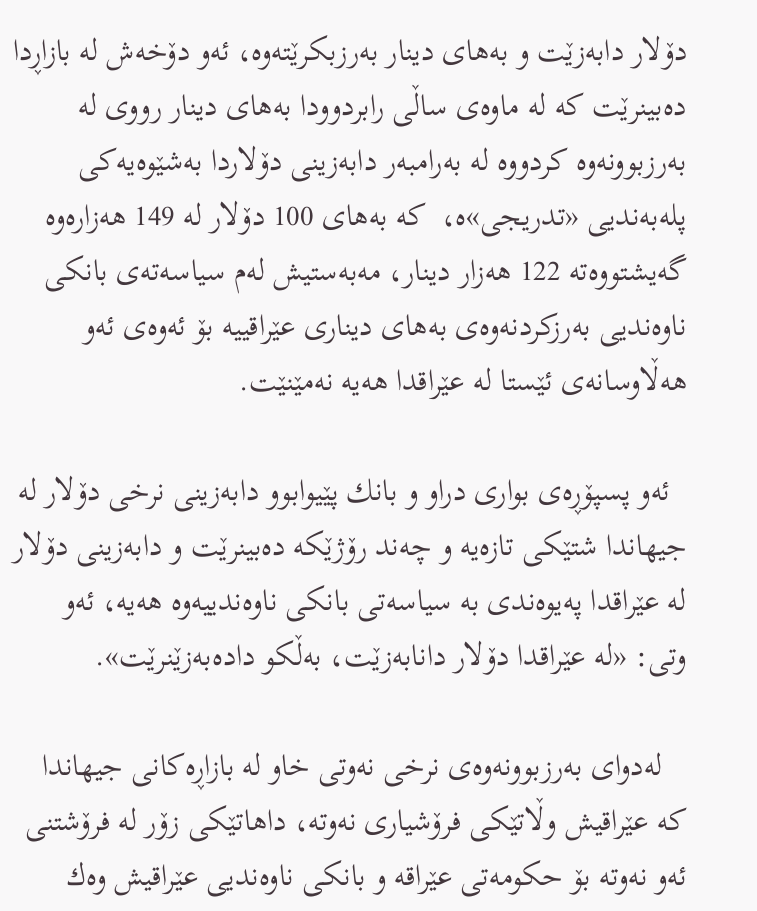دۆلار دابه‌زێت ‌و به‌های‌ دینار به‌رزبكرێته‌وه‌، ئه‌و دۆخه‌ش له‌ بازاڕدا ده‌بینرێت كه‌ له‌ ماوه‌ی‌ ساڵی‌ رابردوودا به‌های‌ دینار رووی‌ له‌ به‌رزبوونه‌وه‌ كردووه‌ له‌ به‌رامبه‌ر دابه‌زینی‌ دۆلاردا به‌شێوه‌یه‌كی‌ پله‌به‌ندیی «تدریجی‌»ه‌،  كه‌ به‌های‌ 100 دۆلار له‌ 149 هه‌زاره‌وه‌ گه‌یشتووه‌ته‌ 122 هه‌زار دینار، مه‌به‌ستیش له‌م سیاسه‌ته‌ی‌ بانكی‌ ناوه‌ندیی به‌رزكردنه‌وه‌ی‌ به‌های‌ دیناری عێراقییه‌ بۆ ئه‌وه‌ی‌ ئه‌و هه‌ڵاوسانه‌ی‌ ئێستا له‌ عێراقدا هه‌یه‌ نه‌مێنێت.

  ئه‌و پسپۆڕه‌ی‌ بواری‌ دراو و بانك پێیوابوو دابه‌زینی‌ نرخی‌ دۆلار له‌ جیهاندا شتێكی‌ تازه‌یه‌‌ و چه‌ند رۆژێكه‌ ده‌بینرێت ‌و دابه‌زینی‌ دۆلار له‌ عێراقدا په‌یوه‌ندی‌ به‌ سیاسه‌تی‌ بانكی‌ ناوه‌ندییه‌وه‌ هه‌یه‌، ئه‌و وتی‌: «له‌ عێراقدا دۆلار دانابه‌زێت، به‌ڵكو داده‌به‌زێنرێت».

   له‌دوای‌ به‌رزبوونه‌وه‌ی‌ نرخی‌ نه‌وتی‌ خاو له‌ بازاڕه‌كانی‌ جیهاندا كه‌ عێراقیش وڵاتێكی‌ فرۆشیاری‌ نه‌وته‌، داهاتێكی‌ زۆر له‌ فرۆشتنی‌ ئه‌و نه‌وته‌ بۆ حكومه‌تی‌ عێراقه ‌‌و بانكی‌ ناوه‌ندیی عێراقیش وه‌ك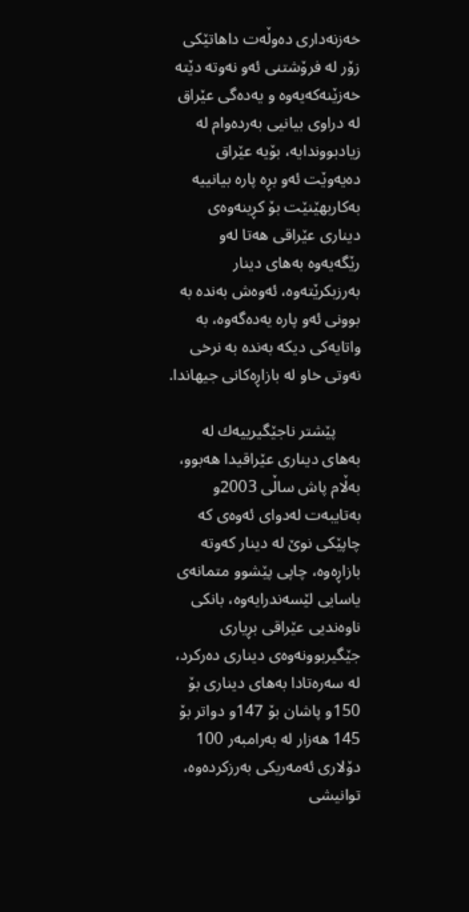خه‌زنه‌داری‌ ده‌وڵه‌ت داهاتێكی‌ زۆر له‌ فرۆشتنی‌ ئه‌و نه‌وته‌ دێته‌ خه‌زێنه‌كه‌یه‌وه‌‌ و یه‌ده‌گی‌ عێراق له‌ دراوی‌ بیانیی‌ به‌رده‌وام له‌ زیادبووندایه‌، بۆیه‌ عێراق ده‌یه‌وێت ئه‌و بڕه‌ پاره‌ بیانییه‌ به‌كاربهێنێت بۆ كڕینه‌وه‌ی‌ دیناری‌ عێراقی‌ هه‌تا له‌و رێگه‌یه‌وه‌ به‌های‌ دینار به‌رزبكرێته‌وه‌، ئه‌وه‌ش به‌نده‌ به‌ بوونی‌ ئه‌و پاره‌ یه‌ده‌گه‌وه‌، به‌ واتایه‌كی‌ دیكه‌ به‌نده‌ به‌ نرخی‌ نه‌وتی‌ خاو له‌ بازاڕه‌كانی‌ جیهاندا.

      پێشتر ناجێگیرییه‌ك له‌ به‌های‌ دیناری‌ عێراقیدا هه‌بوو، به‌ڵام پاش ساڵی‌ 2003و به‌تایبه‌ت له‌دوای‌ ئه‌وه‌ی‌ كه‌ چاپێكی‌ نوێ‌ له‌ دینار كه‌وته‌ بازاڕه‌وه‌، چاپی‌ پێشوو متمانه‌ی‌ یاسایی‌ لێسه‌ندرایه‌وه‌، بانكی‌ ناوه‌ندیی‌ عێراقی‌ بڕیاری‌ جێگیربوونه‌وه‌ی‌ دیناری‌ ده‌ركرد، له‌ سه‌ره‌تادا به‌های‌ دیناری‌ بۆ 150و پاشان بۆ 147و دواتر بۆ 145 هه‌زار له‌ به‌رامبه‌ر 100 دۆلاری‌ ئه‌مه‌ریكی‌ به‌رزكرده‌وه‌، توانیشی‌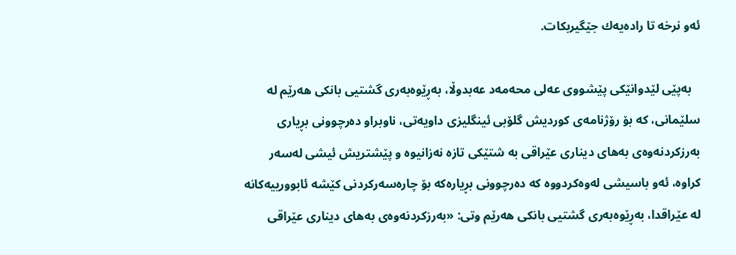ئه‌و نرخه‌ تا راده‌یه‌ك جێگیربكات.

   به‌پێی‌ لێدوانێكی‌ پێشووی‌ عه‌لی‌ محه‌مه‌د عه‌بدوڵا، به‌ڕێوه‌به‌ری‌ گشتیی‌ بانكی‌ هه‌رێم له‌ سلێمانی‌، كه‌ بۆ رۆژنامه‌ی‌ كوردیش گلۆبی‌ ئینگلیزی‌ داویه‌تی‌، ناوبراو ده‌رچوونی‌ بڕیاری‌ به‌رزكردنه‌وه‌ی‌ به‌های‌ دیناری‌ عێراقی‌ به‌ شتێكی‌ تازه‌ نه‌زانیوه ‌و پێشتریش ئیشی‌ له‌سه‌ر كراوه‌، ئه‌و باسیشی‌ له‌وه‌كردووه‌ كه‌ ده‌رچوونی‌ بڕیاره‌كه‌ بۆ چاره‌سه‌ركردنی‌ كێشه‌ ئابوورییه‌كانه‌ له‌ عێراقدا، به‌ڕێوه‌به‌ری‌ گشتیی‌ بانكی‌ هه‌رێم وتی‌: «به‌رزكردنه‌وه‌ی‌ به‌های‌ دیناری‌ عێراقی‌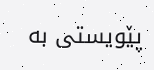پێویستی‌ به‌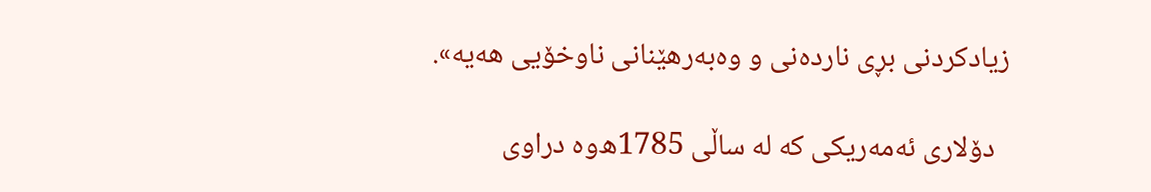زیادكردنی‌ بڕی‌ نارده‌نی‌‌ و وه‌به‌رهێنانی‌ ناوخۆیی‌ هه‌یه‌».

  دۆلاری‌ ئه‌مه‌ریكی‌ كه‌ له‌ ساڵی‌ 1785ه‌وه‌ دراوی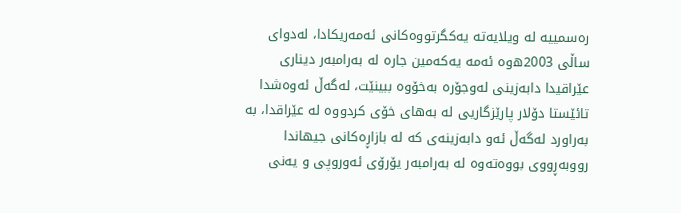ره‌سمییه‌ له‌ ویلایه‌ته‌ یه‌كگرتووه‌كانی‌ ئه‌مه‌ریكادا، له‌دوای ساڵی‌ 2003ه‌وه‌ ئه‌مه‌ یه‌كه‌مین جاره‌ له‌ به‌رامبه‌ر دیناری‌ عێراقیدا دابه‌زینی‌ له‌وجۆره‌ به‌خۆوه‌ ببینێت، له‌گه‌ڵ‌ ئه‌وه‌شدا تائێستا دۆلار پارێزگاریی له‌ به‌های‌ خۆی‌ كردووه‌ له‌ عێراقدا، به‌ به‌راورد له‌گه‌ڵ‌ ئه‌و دابه‌زینه‌ی‌ كه‌ له‌ بازاڕه‌كانی‌ جیهاندا رووبه‌ڕووی‌ بووه‌ته‌وه‌ له‌ به‌رامبه‌ر یۆرۆی‌ ئه‌وروپی‌ و یه‌نی‌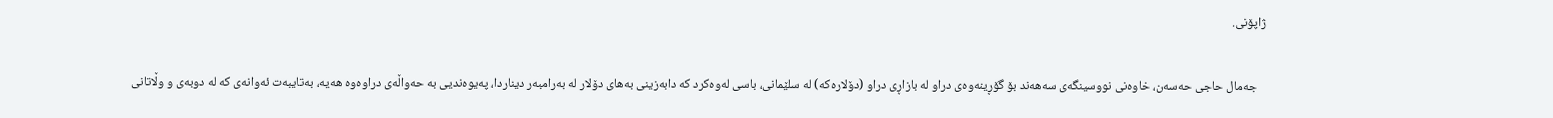ژاپۆنی‌.

   جه‌مال حاجی‌ حه‌سه‌ن، خاوه‌نی‌ نووسینگه‌ی‌ سه‌هه‌ند بۆ گۆڕینه‌وه‌ی‌ دراو له‌ بازاڕی‌ دراو (دۆلاره‌كه‌) له‌ سلێمانی‌، باسی‌ له‌وه‌كرد كه‌ دابه‌زینی‌ به‌های‌ دۆلار له‌ به‌رامبه‌ر دیناردا، په‌یوه‌ندیی به‌ حه‌واڵه‌ی‌ دراوه‌وه‌ هه‌یه‌، به‌تایبه‌ت ئه‌وانه‌ی‌ كه‌ له‌ دوبه‌ی ‌و وڵاتانی‌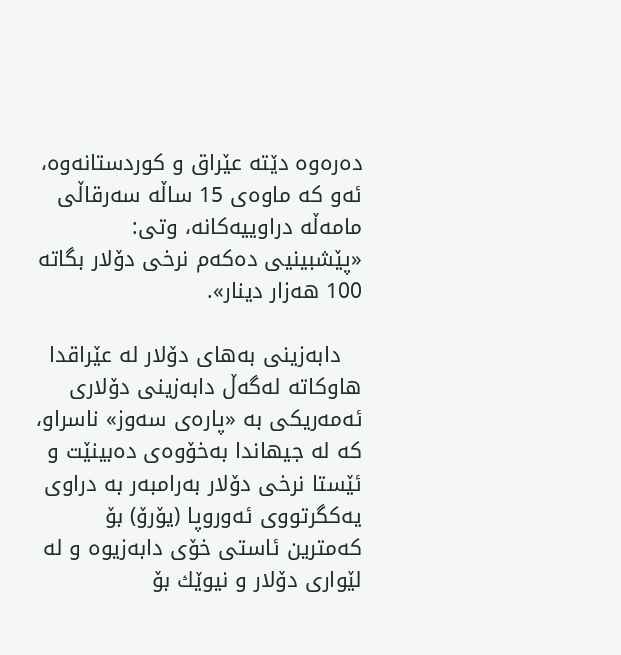ده‌ره‌وه‌ دێته‌ عێراق‌ و كوردستانه‌وه‌، ئه‌و كه‌ ماوه‌ی‌ 15 ساڵه‌ سه‌رقاڵی‌ مامه‌ڵه‌ دراوییه‌كانه‌، وتی‌: «پێشبینیی‌ ده‌كه‌م نرخی‌ دۆلار بگاته‌ 100 هه‌زار دینار».

   دابه‌زینی‌ به‌های‌ دۆلار له‌ عێراقدا هاوكاته‌ له‌گه‌ڵ‌ دابه‌زینی‌ دۆلاری‌ ئه‌مه‌ریكی‌ به‌ «پاره‌ی‌ سه‌وز» ناسراو، كه‌ له‌ جیهاندا به‌خۆوه‌ی ده‌بینێت ‌و ئێستا نرخی‌ دۆلار به‌رامبه‌ر به‌ دراوی یه‌كگرتووی‌ ئه‌ور‌وپا (یۆرۆ) بۆ كه‌مترین ئاستی‌ خۆی‌ دابه‌زیوه ‌‌و له‌ لێواری‌ دۆلار ‌و نیوێك بۆ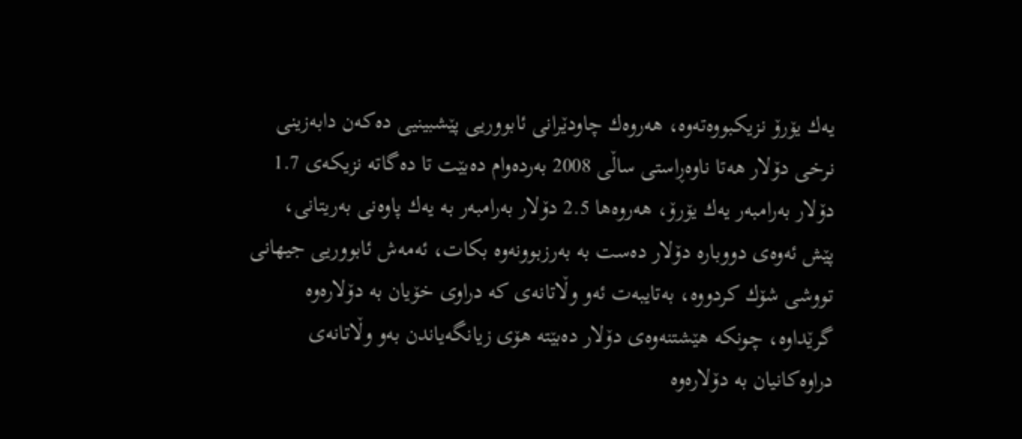یه‌ك یۆرۆ نزیكبووه‌ته‌وه‌، هه‌روه‌ك چاودێرانی‌ ئابووریی‌ پێشبینیی‌ ده‌كه‌ن دابه‌زینی‌ نرخی‌ دۆلار هه‌تا ناوه‌ڕاستی‌ ساڵی‌ 2008 به‌رده‌وام ده‌بێت تا ده‌گاته‌ نزیكه‌ی‌ 1.7 دۆلار به‌رامبه‌ر یه‌ك یۆرۆ، هه‌روه‌ها 2.5 دۆلار به‌رامبه‌ر به‌ یه‌ك پاوه‌نی‌ به‌ریتانی‌، پێش ئه‌وه‌ی‌ دووباره‌ دۆلار ده‌ست به‌ به‌رزبوونه‌وه‌ بكات، ئه‌مه‌ش ئابووریی‌ جیهانی‌ تووشی‌ شۆك كردووه‌، به‌تایبه‌ت ئه‌و وڵاتانه‌ی‌ كه‌ دراوی خۆیان به‌ دۆلاره‌وه‌ گرێداوه‌، چونكه‌ هێشتنه‌وه‌ی‌ دۆلار ده‌بێته‌ هۆی‌ زیانگه‌یاندن به‌و وڵاتانه‌ی‌ دراوه‌كانیان به‌ دۆلاره‌وه‌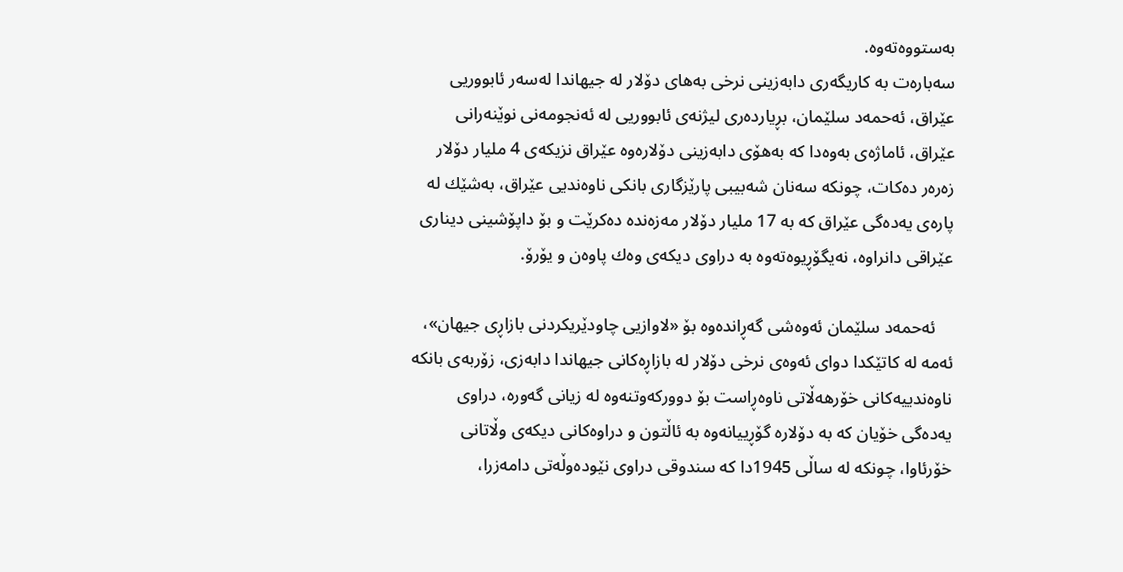به‌ستووه‌ته‌وه‌.
سه‌باره‌ت به‌ كاریگه‌ری‌ دابه‌زینی‌ نرخی‌ به‌های‌ دۆلار له‌ جیهاندا له‌سه‌ر ئابووریی‌ عێراق، ئه‌حمه‌د سلێمان، بڕیارده‌ری‌ لیژنه‌ی‌ ئابووریی‌ له‌ ئه‌نجومه‌نی‌ نوێنه‌رانی‌ عێراق، ئاماژه‌ی‌ به‌وه‌دا كه‌ به‌هۆی دابه‌زینی‌ دۆلاره‌وه‌ عێراق نزیكه‌ی‌ 4 ملیار دۆلار زه‌ره‌ر ده‌كات، چونكه‌ سه‌نان شه‌بیبی‌ پارێزگاری‌ بانكی‌ ناوه‌ندیی‌ عێراق، به‌شێك له‌ پاره‌ی‌ یه‌ده‌گی‌ عێراق كه‌ به‌ 17 ملیار دۆلار مه‌زه‌نده‌ ده‌كرێت‌ و بۆ داپۆشینی‌ دیناری‌ عێراقی‌ دانراوه‌، نه‌یگۆڕیوه‌ته‌وه‌ به‌ دراوی دیكه‌ی وه‌ك پاوه‌ن‌ و یۆرۆ.

    ئه‌حمه‌د سلێمان ئه‌وه‌شی‌ گه‌ڕانده‌وه‌ بۆ «لاوازیی‌ چاودێریكردنی‌ بازاڕی‌ جیهان»، ئه‌مه‌ له‌ كاتێكدا دوای‌ ئه‌وه‌ی‌ نرخی‌ دۆلار له‌ بازاڕه‌كانی‌ جیهاندا دابه‌زی‌، زۆربه‌ی‌ بانكه‌ ناوه‌ندییه‌كانی‌ خۆرهه‌ڵاتی‌ ناوه‌ڕاست بۆ دووركه‌وتنه‌وه‌ له‌ زیانی‌ گه‌وره‌، دراوی‌ یه‌ده‌گی خۆیان كه‌ به‌ دۆلاره‌ گۆڕییانه‌وه‌ به‌ ئاڵتون‌ و دراوه‌كانی‌ دیكه‌ی‌ وڵاتانی‌ خۆرئاوا، چونكه‌ له‌ ساڵی‌ 1945دا كه‌ سندوقی‌ دراوی‌ نێوده‌وڵه‌تی‌ دامه‌زرا،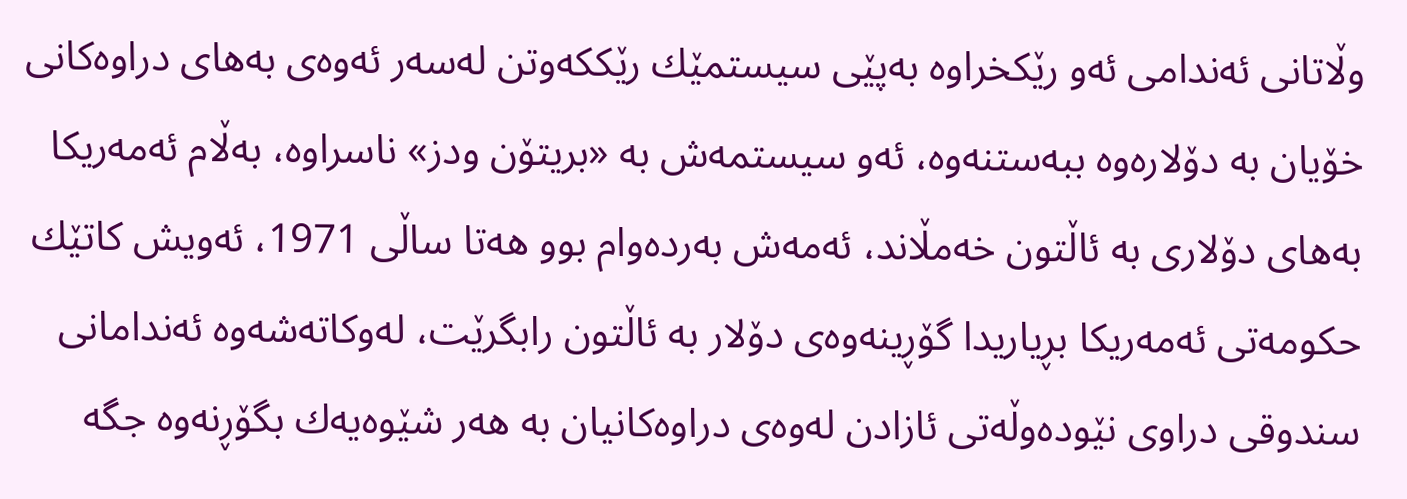وڵاتانی‌ ئه‌ندامی‌ ئه‌و رێكخراوه‌ به‌پێی‌ سیستمێك رێككه‌وتن له‌سه‌ر ئه‌وه‌ی‌ به‌های‌ دراوه‌كانی‌ خۆیان به‌ دۆلاره‌وه‌ ببه‌ستنه‌وه‌، ئه‌و سیستمه‌ش به‌ «بریتۆن ودز» ناسراوه‌، به‌ڵام ئه‌مه‌ریكا به‌های‌ دۆلاری‌ به‌ ئاڵتون خه‌مڵاند، ئه‌مه‌ش به‌رده‌وام بوو هه‌تا ساڵی‌ 1971، ئه‌ویش كاتێك حكومه‌تی‌ ئه‌مه‌ریكا بڕیاریدا گۆڕینه‌وه‌ی‌ دۆلار به‌ ئاڵتون رابگرێت، له‌وكاته‌شه‌وه‌ ئه‌ندامانی‌ سندوقی‌ دراوی‌ نێوده‌وڵه‌تی‌ ئازادن له‌وه‌ی‌ دراوه‌كانیان به‌ هه‌ر شێوه‌یه‌ك بگۆڕنه‌وه‌ جگه‌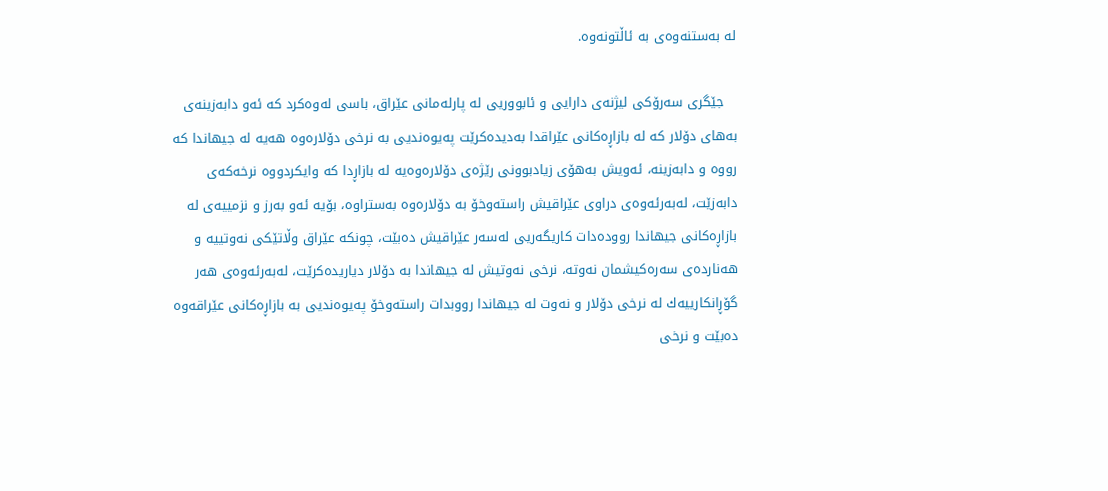له‌ به‌ستنه‌وه‌ی‌ به‌ ئاڵتونه‌وه‌.

   جێگری سه‌رۆكی لیژنه‌ی‌ دارایی ‌و ئابووریی‌ له‌ پا‌رله‌مانی‌ عێراق، باسی‌ له‌وه‌كرد كه‌ ئه‌و دابه‌زینه‌ی‌ به‌های‌ دۆلار كه‌ له‌ بازاڕه‌كانی‌ عێراقدا به‌دیده‌كرێت په‌یوه‌ندیی‌ به‌ نرخی‌ دۆلاره‌وه‌ هه‌یه‌ له‌ جیهاندا كه‌ رووه ‌و دابه‌زینه‌، ئه‌ویش به‌هۆی زیادبوونی‌ رێژه‌ی‌ دۆلاره‌وه‌یه‌ له‌ بازاڕدا كه‌ وایكردووه‌ نرخه‌كه‌ی‌ دابه‌زێت، له‌به‌رئه‌وه‌ی‌ دراوی‌ عێراقیش راسته‌وخۆ به‌ دۆلاره‌وه‌ به‌ستراوه‌، بۆیه‌ ئه‌و به‌رز و نزمییه‌ی‌ له‌ بازاڕه‌كانی‌ جیهاندا رووده‌دات كاریگه‌ریی له‌سه‌ر عێراقیش ده‌بێت، چونكه‌ عێراق وڵاتێكی‌ نه‌وتییه‌ و هه‌نارده‌ی‌ سه‌ره‌كیشمان نه‌وته‌، نرخی‌ نه‌وتیش له‌ جیهاندا به‌ دۆلار دیاریده‌كرێت، له‌به‌رئه‌وه‌ی‌ هه‌ر گۆڕانكارییه‌ك له‌ نرخی‌ دۆلار و نه‌وت له‌ جیهاندا رووبدات راسته‌وخۆ په‌یوه‌ندیی‌ به‌ بازاڕه‌كانی‌ عێراقه‌وه‌ ده‌بێت‌ و نرخی‌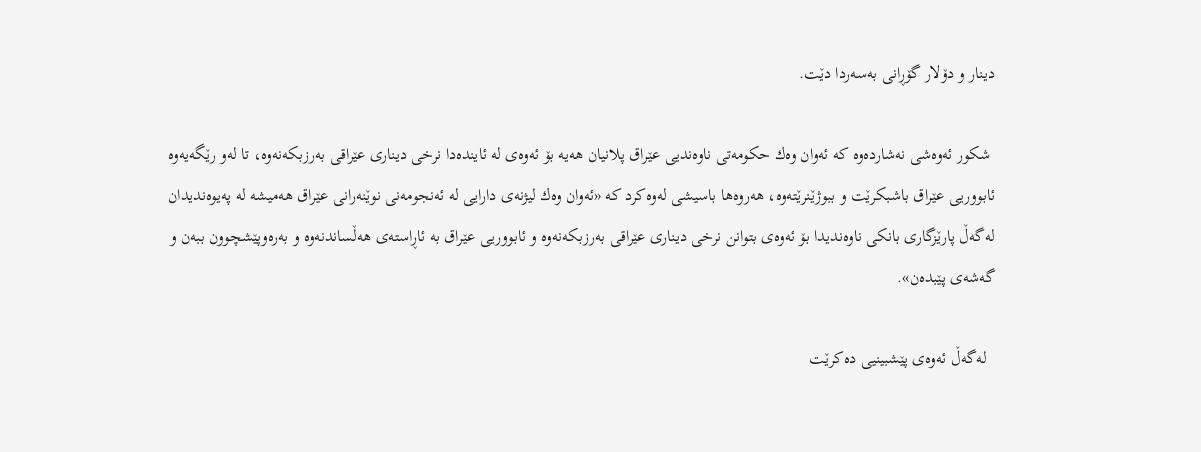دینار‌ و دۆلار گۆڕانی به‌سه‌ردا دێت.

 شكور ئه‌وه‌شی‌ نه‌شارده‌وه‌ كه‌ ئه‌وان وه‌ك حكومه‌تی‌ ناوه‌ندیی عێراق پلانیان هه‌یه‌ بۆ ئه‌وه‌ی‌ له‌ ئاینده‌دا نرخی‌ دیناری‌ عێراقی به‌رزبكه‌نه‌وه‌، تا له‌و رێگه‌یه‌وه‌ ئابووریی‌ عێراق باشبكرێت‌ و ببوژێنرێته‌وه‌، هه‌روه‌ها باسیشی‌ له‌وه‌كرد كه‌ «ئه‌وان وه‌ك لیژنه‌ی‌ دارایی له‌ ئه‌نجومه‌نی‌ نوێنه‌رانی عێراق هه‌میشه‌ له‌ په‌یوه‌ندیدان له‌گه‌ڵ‌ پارێزگاری‌ بانكی‌ ناوه‌ندیدا بۆ ئه‌وه‌ی‌ بتوانن نرخی‌ دیناری‌ عێراقی به‌رزبكه‌نه‌وه ‌‌و ئابووریی‌ عێراق به‌ ئاڕاسته‌ی‌ هه‌ڵساندنه‌وه ‌و به‌ره‌وپێشچوون ببه‌ن ‌و گه‌شه‌ی‌ پێبده‌ن».

  له‌گه‌ڵ‌ ئه‌وه‌ی پێشبینیی‌ ده‌كرێت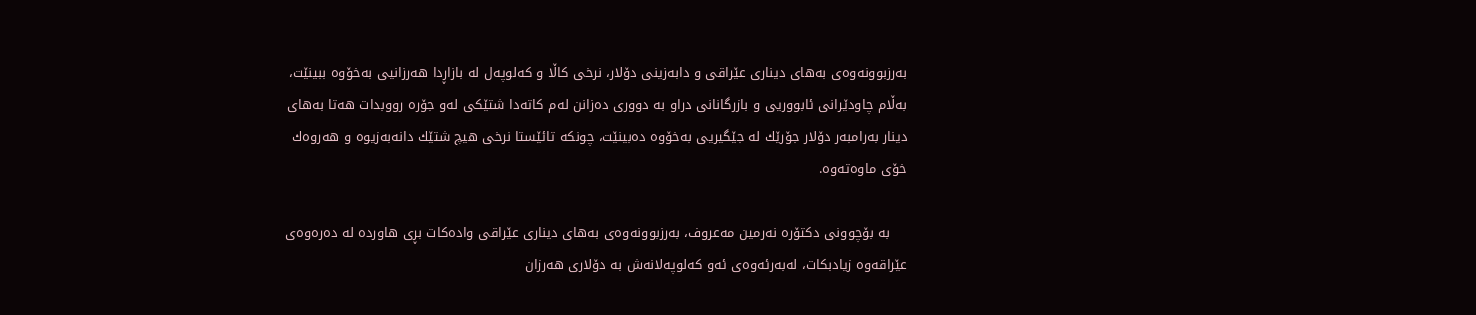به‌رزبوونه‌وه‌ی‌ به‌های‌ دیناری‌ عێراقی ‌و دابه‌زینی‌ دۆلار، نرخی‌ كاڵا‌ و كه‌لوپه‌ل له‌ بازاڕدا هه‌رزانیی‌ به‌خۆوه‌ ببینێت، به‌ڵام چاودێرانی‌ ئابووریی ‌و بازرگانانی‌ دراو به‌ دووری‌ ده‌زانن له‌م كاته‌دا شتێكی‌ له‌و جۆره‌ رووبدات هه‌تا به‌های‌ دینار به‌رامبه‌ر دۆلار جۆرێك له‌ جێگیریی به‌خۆوه‌ ده‌بینێت، چونكه‌ تائێستا نرخی‌ هیچ شتێك دانه‌به‌زیوه‌‌ و هه‌روه‌ك خۆی‌ ماوه‌ته‌وه‌.

    به‌ بۆچوونی‌ دكتۆره‌ نه‌رمین مه‌عروف، به‌رزبوونه‌وه‌ی‌ به‌های‌ دیناری‌ عێراقی‌ واده‌كات بڕی‌ هاورده‌ له‌ ده‌ره‌وه‌ی‌ عێراقه‌وه‌ زیادبكات، له‌به‌رئه‌وه‌ی‌ ئه‌و كه‌لوپه‌لانه‌ش به‌ دۆلاری هه‌رزان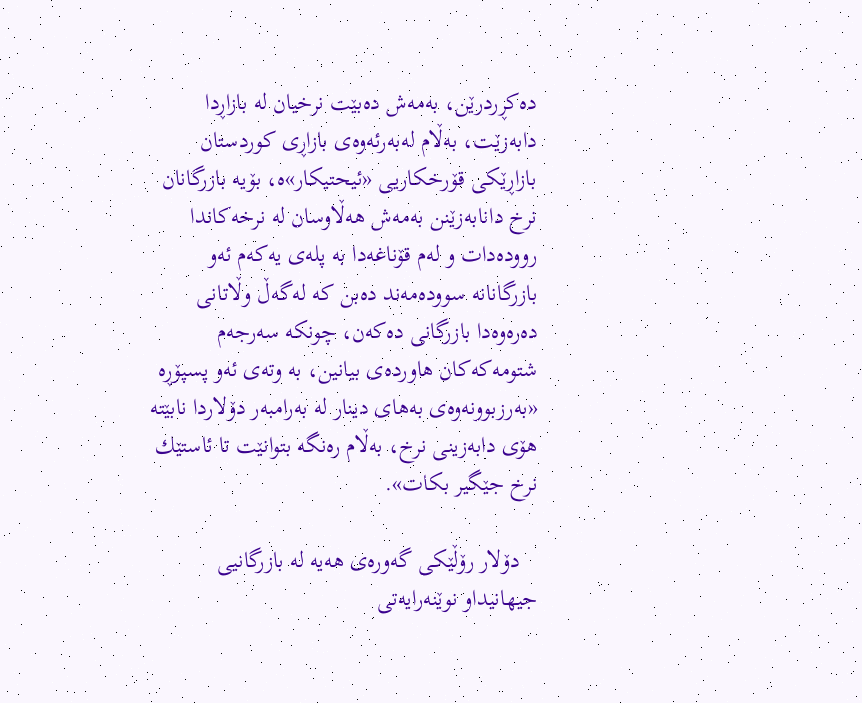ده‌كڕردرێن، به‌مه‌ش ده‌بێت نرخیان له‌ بازاڕدا دابه‌زێت، به‌ڵام له‌به‌رئه‌وه‌ی‌ بازاڕی‌ كوردستان بازاڕێكی‌ قۆرخكاریی «ئیحتیكار»ه‌، بۆیه‌ بازرگانان نرخ دانابه‌زێنن به‌مه‌ش هه‌ڵاوسان له‌ نرخه‌كاندا رووده‌دات‌ و له‌م قۆناغه‌دا به‌ پله‌ی‌ یه‌كه‌م ئه‌و بازرگانانه‌ سووده‌مه‌ند ده‌بن كه‌ له‌گه‌ڵ‌ وڵاتانی‌ ده‌ره‌وه‌دا بازرگانی‌ ده‌كه‌ن، چونكه‌ سه‌رجه‌م شتومه‌كه‌كان هاورده‌ی‌ بیانین، به‌ وته‌ی‌ ئه‌و پسپۆڕه‌ «به‌رزبوونه‌وه‌ی‌ به‌های‌ دینار له‌ به‌رامبه‌ر دۆلاردا نابێته‌ هۆی‌ دابه‌زینی‌ نرخ، به‌ڵام ره‌نگه‌ بتوانێت تا ئاستێك نرخ جێگیر بكات».

   دۆلار رۆڵێكی‌ گه‌وره‌ی‌ هه‌یه‌ له‌ بازرگانیی جیهانیدا‌و نوێنه‌رایه‌تی‌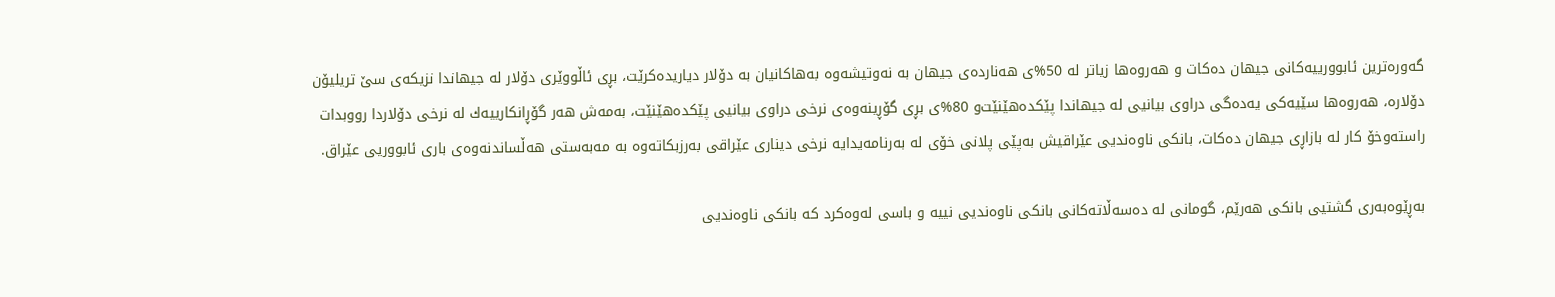گه‌وره‌ترین ئابوورییه‌كانی‌ جیهان ده‌كات ‌و هه‌روه‌ها زیاتر له‌ 50%ی‌ هه‌نارده‌ی‌ جیهان به‌ نه‌وتیشه‌وه‌ به‌هاكانیان به‌ دۆلار دیاریده‌كرێت، بڕی‌ ئاڵووێری‌ دۆلار له‌ جیهاندا نزیكه‌ی‌ سێ‌ تریلیۆن دۆلاره‌، هه‌روه‌ها سێیه‌كی‌ یه‌ده‌گی‌ دراوی‌ بیانیی له‌ جیهاندا پێكده‌هێنێت‌و 80%ی بڕی‌ گۆڕینه‌وه‌ی‌ نرخی‌ دراوی‌ بیانیی پێكده‌هێنێت، به‌مه‌ش هه‌ر گۆڕانكارییه‌ك له‌ نرخی‌ دۆلاردا رووبدات راسته‌وخۆ كار له‌ بازاڕی‌ جیهان ده‌كات، بانكی‌ ناوه‌ندیی عێراقیش به‌پێی پلانی‌ خۆی له‌ به‌رنامه‌یدایه‌ نرخی‌ دیناری‌ عێراقی‌ به‌رزبكاته‌وه‌ به‌ مه‌به‌ستی‌ هه‌ڵساندنه‌وه‌ی‌ باری‌ ئابووریی‌ عێراق.

به‌ڕێوه‌به‌ری‌ گشتیی‌ بانكی‌ هه‌رێم، گومانی‌ له‌ ده‌سه‌ڵاته‌كانی‌ بانكی‌ ناوه‌ندیی‌ نییه ‌و باسی‌ له‌وه‌كرد كه‌ بانكی‌ ناوه‌ندیی‌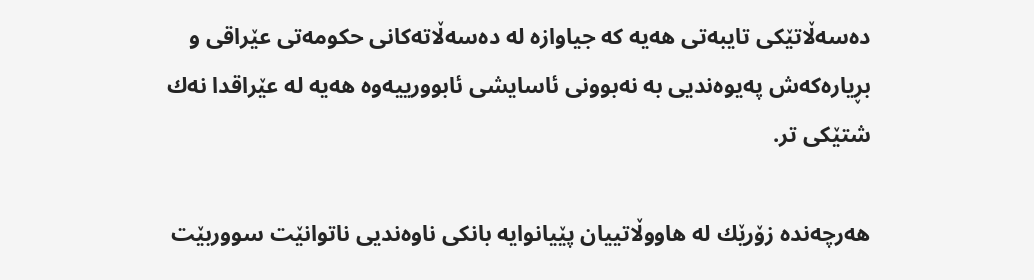ده‌سه‌ڵاتێكی‌ تایبه‌تی‌ هه‌یه‌ كه‌ جیاوازه‌ له‌ ده‌سه‌ڵاته‌كانی‌ حكومه‌تی‌ عێراقی ‌‌و بڕیاره‌كه‌ش په‌یوه‌ندیی‌ به‌ نه‌بوونی‌ ئاسایشی‌ ئابوورییه‌وه‌ هه‌یه‌ له‌ عێراقدا نه‌ك شتێكی‌ تر.

هه‌رچه‌نده‌ زۆرێك له‌ هاووڵاتییان پێیانوایه‌ بانكی‌ ناوه‌ندیی ناتوانێت سووربێت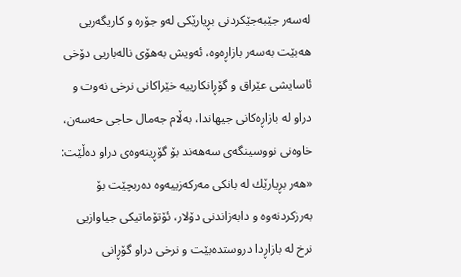له‌سه‌ر جێبه‌جێكردنی‌ بڕیارێكی‌ له‌و جۆره ‌‌و كاریگه‌ریی هه‌بێت به‌سه‌ر بازاڕه‌وه‌، ئه‌ویش به‌هۆی‌ ناله‌باریی‌ دۆخی‌ ئاسایشی‌ عێراق ‌و گۆڕانكارییه‌ خێراكانی‌ نرخی‌ نه‌وت‌ و دراو له‌ بازاڕه‌كانی‌ جیهاندا، به‌ڵام جه‌مال حاجی‌ حه‌سه‌ن، خاوه‌نی‌ نووسینگه‌ی‌ سه‌هه‌ند بۆ گۆڕینه‌وه‌ی‌ دراو ده‌ڵێت: «هه‌ر بڕیارێك له‌ بانكی‌ مه‌ركه‌زییه‌وه‌ ده‌ربچێت بۆ به‌رزكردنه‌وه ‌و دابه‌زاندنی‌ دۆلار، ئۆتۆماتیكی جیاوازیی نرخ له‌ بازاڕدا دروستده‌بێت ‌و نرخی دراو گۆڕانی‌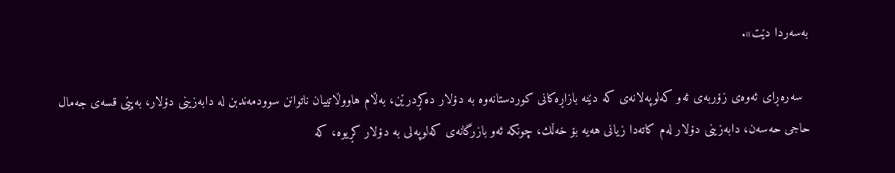به‌سه‌ردا دێت».

  سه‌ره‌ڕای‌ ئه‌وه‌ی‌ زۆربه‌ی‌ ئه‌و كه‌لوپه‌لانه‌ی‌ كه‌ دێنه‌ بازاڕه‌كانی‌ كوردستانه‌وه‌ به‌ دۆلار ده‌كڕدرێن، به‌ڵام هاووڵاتییان ناتوانن سوودمه‌ندبن له‌ دابه‌زینی‌ دۆلار، به‌پێی‌ قسه‌ی‌ جه‌مال حاجی‌ حه‌سه‌ن، دابه‌زینی‌ دۆلار له‌م كاته‌دا زیانی‌ هه‌یه‌ بۆ خه‌ڵك، چونكه‌ ئه‌و بازرگانه‌ی‌ كه‌لوپه‌لی‌ به‌ دۆلار كڕیوه‌، كه‌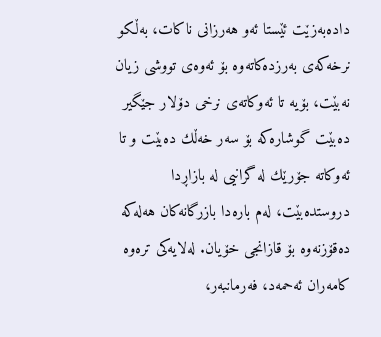داده‌به‌زێت ئێستا ئه‌و هه‌رزانی‌ ناكات، به‌ڵكو نرخه‌كه‌ی‌ به‌رزده‌كاته‌وه‌ بۆ ئه‌وه‌ی‌ تووشی‌ زیان نه‌بێت، بۆیه‌ تا ئه‌وكاته‌ی‌ نرخی‌ دۆلار جێگیر ده‌بێت گوشاره‌كه‌ بۆ سه‌ر خه‌ڵك ده‌بێت‌ و تا ئه‌وكاته‌ جۆرێك له‌ گرانیی‌ له‌ بازاڕدا دروستده‌بێت، له‌م باره‌دا بازرگانه‌كان هه‌له‌كه‌ ده‌قۆزنه‌وه‌ بۆ قازانجی‌ خۆیان. له‌لایه‌كی‌ تره‌وه‌ كامه‌ران ئه‌حمه‌د، فه‌رمانبه‌ر،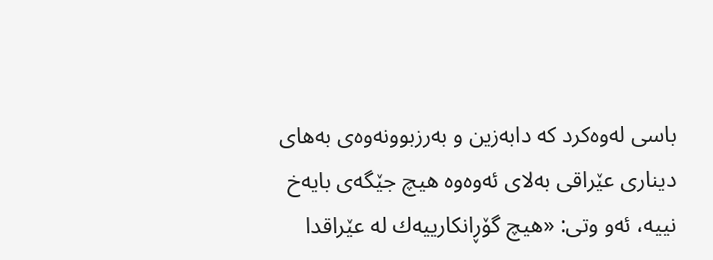باسی‌ له‌وه‌كرد كه‌ دابه‌زین‌ و به‌رزبوونه‌وه‌ی‌ به‌های‌ دیناری‌ عێراقی‌ به‌لای‌ ئه‌وه‌وه‌ هیچ جێگه‌ی‌ بایه‌خ نییه‌، ئه‌و وتی‌: «هیچ گۆڕانكارییه‌ك له‌ عێراقدا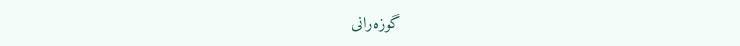گوزه‌رانی‌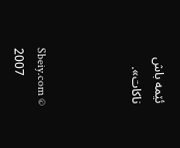ئێمه‌ باش ناكات».



Sbeiy.com © 2007